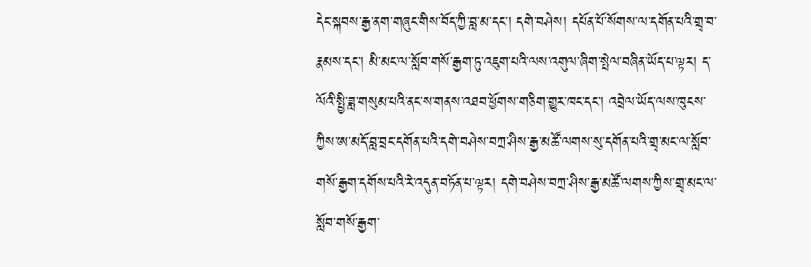དེང་སྐབས་རྒྱ་ནག་གཞུང་གིས་བོད་ཀྱི་བླ་མ་དང་། དགེ་བཤེས། དཔོན་པོ་སོགས་ལ་དགོན་པའི་གྲྭ་བ་རྣམས་དང་། མི་མང་ལ་སློབ་གསོ་རྒྱག་ཏུ་འཇུག་པའི་ལས་འགུལ་ཞིག་སྤེལ་བཞིན་ཡོད་པ་ལྟར། ད་ལོའི་སྤྱི་ཟླ་གསུམ་པའི་ནང་ས་གནས་འཐབ་ཕྱོགས་གཅིག་གྱུར་ཁང་དང་། འབྲེལ་ཡོད་ལས་ཁུངས་ཀྱིས་ཨ་མདོ་བླ་བྲང་དགོན་པའི་དགེ་བཤེས་བཀྲ་ཤིས་རྒྱ་མཚོ་ལགས་སུ་དགོན་པའི་གྲྭ་མང་ལ་སློབ་གསོ་རྒྱག་དགོས་པའི་རེ་འདུན་བཏོན་པ་ལྟར། དགེ་བཤེས་བཀྲ་ཤིས་རྒྱ་མཚོ་ལགས་ཀྱིས་གྲྭ་མང་ལ་སློབ་གསོ་རྒྱག་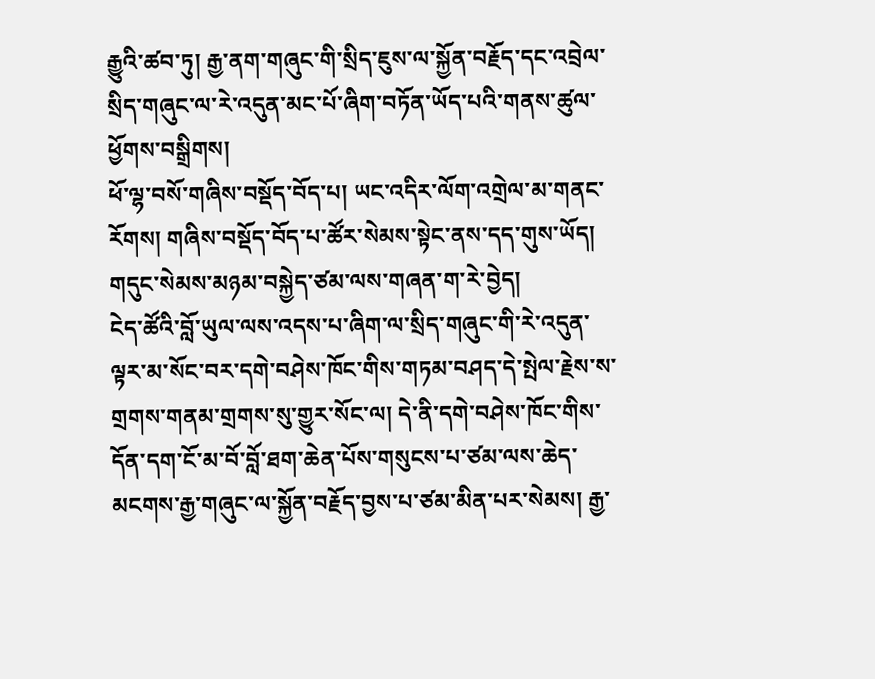རྒྱུའི་ཚབ་ཏུ། རྒྱ་ནག་གཞུང་གི་སྲིད་ཇུས་ལ་སྐྱོན་བརྗོད་དང་འབྲེལ་སྲིད་གཞུང་ལ་རེ་འདུན་མང་པོ་ཞིག་བཏོན་ཡོད་པའི་གནས་ཚུལ་ཕྱོགས་བསྒྲིགས།
ཕོ་ལྷ་བསོ་གཞིས་བསྡོད་བོད་པ། ཡང་འདིར་ལོག་འགྲེལ་མ་གནང་རོགས། གཞིས་བསྡོད་བོད་པ་ཚོར་སེམས་སྟེང་ནས་དད་གུས་ཡོད། གདུང་སེམས་མཉམ་བསྐྱེད་ཙམ་ལས་གཞན་ག་རེ་བྱེད།
ངེད་ཚོའི་བློ་ཡུལ་ལས་འདས་པ་ཞིག་ལ་སྲིད་གཞུང་གི་རེ་འདུན་ལྟར་མ་སོང་བར་དགེ་བཤེས་ཁོང་གིས་གཏམ་བཤད་དེ་སྤེལ་རྗེས་ས་གྲགས་གནམ་གྲགས་སུ་གྱུར་སོང་ལ། དེ་ནི་དགེ་བཤེས་ཁོང་གིས་དོན་དག་ངོ་མ་བོ་བློ་ཐག་ཆེན་པོས་གསུངས་པ་ཙམ་ལས་ཆེད་མངགས་རྒྱ་གཞུང་ལ་སྐྱོན་བརྗོད་བྱས་པ་ཙམ་མིན་པར་སེམས། རྒྱ་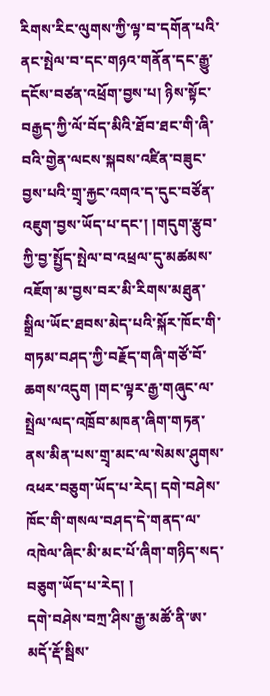རིགས་རིང་ལུགས་ཀྱི་ལྟ་བ་དགོན་པའི་ནང་སྤེལ་བ་དང་གཉའ་གནོན་དང་རྒྱུ་དངོས་བཙན་འཕྲོག་བྱས་པ། ཉིས་སྟོང་བརྒྱད་ཀྱི་ལོ་བོད་མིའི་ཐོབ་ཐང་གི་ཞི་བའི་གྱེན་ལངས་སྐབས་འཛིན་བཟུང་བྱས་པའི་གྲྭ་རྐྱང་འགའ་ད་དུང་བཙོན་འཇུག་བྱས་ཡོད་པ་དང་། །གདུག་རྩུབ་ཀྱི་བྱ་སྤྱོད་སྤེལ་བ་འཕྲལ་དུ་མཚམས་འཇོག་མ་བྱས་བར་མི་རིགས་མཐུན་སྒྲིལ་ཡོང་ཐབས་མེད་པའི་སྐོར་ཁོང་གི་གཏམ་བཤད་ཀྱི་བརྗོད་གཞི་གཙོ་བོ་ཆགས་འདུག །གང་ལྟར་རྒྱ་གཞུང་ལ་སྤྲེལ་ལད་འཁྲོབ་མཁན་ཞིག་གཏན་ནས་མིན་པས་གྲྭ་མང་ལ་སེམས་ཤུགས་འཕར་བཅུག་ཡོད་པ་རེད། དགེ་བཤེས་ཁོང་གི་གསལ་བཤད་དེ་གནད་ལ་འཁེལ་ཞིང་མི་མང་པོ་ཞིག་གཉིད་སད་བཅུག་ཡོད་པ་རེད། །
དགེ་བཤེས་བཀྲ་ཤིས་རྒྱ་མཚོ་ནི་ཨ་མདོ་རྡོ་སྦིས་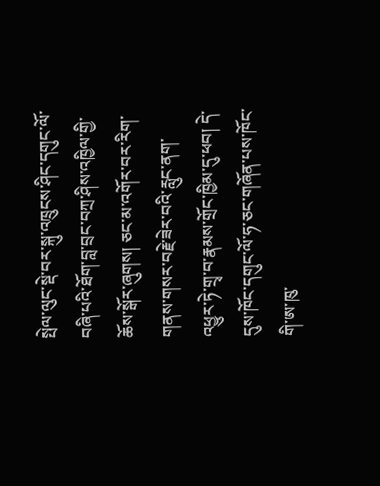སྤེལ་ལུང་སྡེ་བར་སྐུ་འཁྲུངས་ཤིང་དགུང་ལོ་བཞི་པའི་ཐོག་བླ་བྲང་བཀྲ་ཤིས་འཁྱིལ་གྱི་ཆོས་སྒོར་ཞུགས། ཅང་མ་འགོར་བར་རིག་གནས་གསར་བརྗེ་ཟེར་བའི་རླུང་ནག་འཕྱུར་ཏེ་གྲྭ་བ་རྣམས་གྲོང་ཁྱིམ་དུ་ཕབ། དེ་དུས་ཁོང་དགུང་ལོ་ཧ་ཅང་གཞོན་པས་ཁོང་གི་ཨ་ཁུ་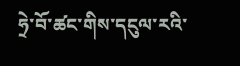ཧྲེ་བོ་ཚང་གིས་དངུལ་རའི་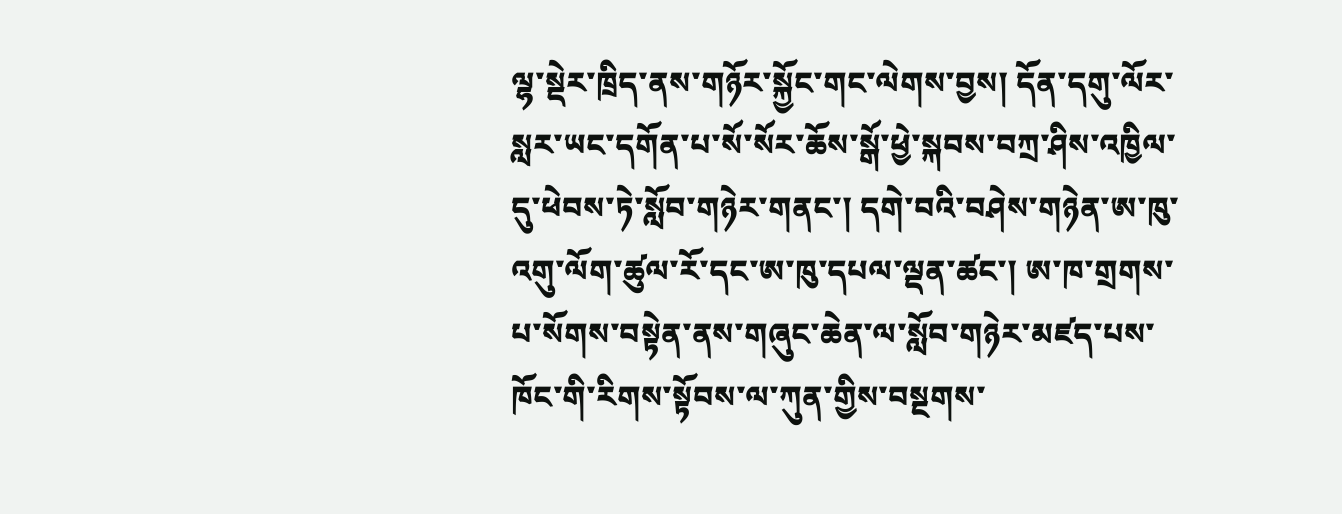ལྷ་སྡེར་ཁྲིད་ནས་གཉོར་སྐྱོང་གང་ལེགས་བྱས། དོན་དགུ་ལོར་སླར་ཡང་དགོན་པ་སོ་སོར་ཆོས་སྒོ་ཕྱེ་སྐབས་བཀྲ་ཤིས་འཁྱིལ་དུ་ཕེབས་ཏེ་སློབ་གཉེར་གནང་། དགེ་བའི་བཤེས་གཉེན་ཨ་ཁུ་འགུ་ལོག་ཚུལ་རོ་དང་ཨ་ཁུ་དཔལ་ལྡན་ཚང་། ཨ་ཁ་གྲགས་པ་སོགས་བསྟེན་ནས་གཞུང་ཆེན་ལ་སློབ་གཉེར་མཛད་པས་ཁོང་གི་རིགས་སྟོབས་ལ་ཀུན་གྱིས་བསྔགས་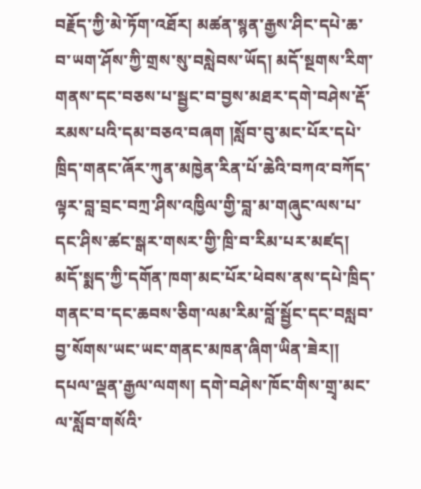བརྗོད་ཀྱི་མེ་ཏོག་འཐོར། མཚན་སྙན་རྒྱས་ཤིང་དཔེ་ཆ་བ་ཡག་ཤོས་ཀྱི་གྲས་སུ་བསླེབས་ཡོད། མདོ་སྔགས་རིག་གནས་དང་བཅས་པ་སྦྱང་བ་བྱས་མཐར་དགེ་བཤེས་རྡོ་རམས་པའི་དམ་བཅའ་བཞག །སློབ་བུ་མང་པོར་དཔེ་ཁྲིད་གནང་ཞོར་ཀུན་མཁྱེན་རིན་པོ་ཆེའི་བཀའ་བཀོད་ལྟར་བླ་བྲང་བཀྲ་ཤིས་འཁྱིལ་གྱི་བླ་མ་གཞུང་ལས་པ་དང་ཤིས་ཚང་སྒར་གསར་གྱི་ཁྲི་བ་རིམ་པར་མཛད། མདོ་སྨད་ཀྱི་དགོན་ཁག་མང་པོར་ཕེབས་ནས་དཔེ་ཁྲིད་གནང་བ་དང་ཆབས་ཅིག་ལམ་རིམ་བློ་སྦྱོང་དང་བསླབ་བྱ་སོགས་ཡང་ཡང་གནང་མཁན་ཞིག་ཡིན་ཟེར།།
དཔལ་ལྡན་རྒྱལ་ལགས། དགེ་བཤེས་ཁོང་གིས་གྲྭ་མང་ལ་སློབ་གསོའི་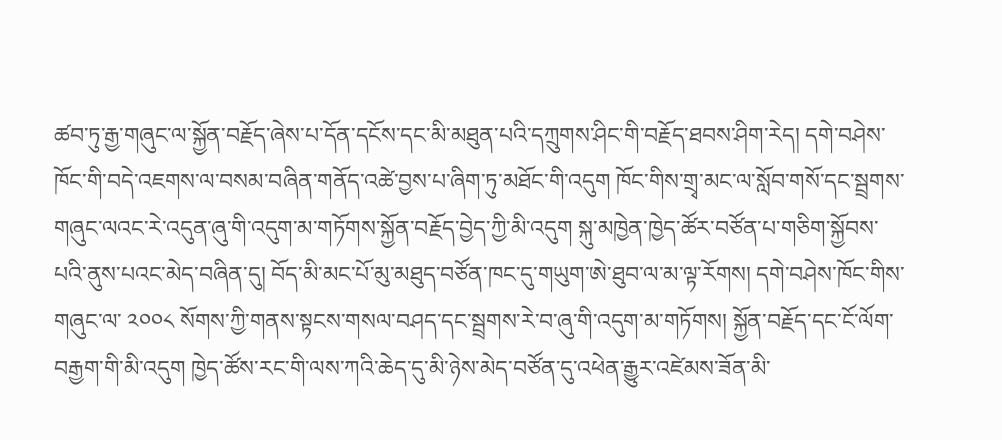ཚབ་ཏུ་རྒྱ་གཞུང་ལ་སྐྱོན་བརྗོད་ཞེས་པ་དོན་དངོས་དང་མི་མཐུན་པའི་དཀྲུགས་ཤིང་གི་བརྗོད་ཐབས་ཤིག་རེད། དགེ་བཤེས་ཁོང་གི་བདེ་འཇགས་ལ་བསམ་བཞིན་གནོད་འཚེ་བྱས་པ་ཞིག་ཏུ་མཐོང་གི་འདུག ཁོང་གིས་གྲྭ་མང་ལ་སློབ་གསོ་དང་སྦྲགས་གཞུང་ལའང་རེ་འདུན་ཞུ་གི་འདུག་མ་གཏོགས་སྐྱོན་བརྗོད་བྱེད་ཀྱི་མི་འདུག སྐུ་མཁྱེན་ཁྱེད་ཚོར་བཙོན་པ་གཅིག་སྐྱོབས་པའི་ནུས་པའང་མེད་བཞིན་དུ། བོད་མི་མང་པོ་མུ་མཐུད་བཙོན་ཁང་དུ་གཡུག་ཨེ་ཐུབ་ལ་མ་ལྟ་རོགས། དགེ་བཤེས་ཁོང་གིས་གཞུང་ལ་ ༢༠༠༨ སོགས་ཀྱི་གནས་སྟངས་གསལ་བཤད་དང་སྦྲགས་རེ་བ་ཞུ་གི་འདུག་མ་གཏོགས། སྐྱོན་བརྗོད་དང་ངོ་ལོག་བརྒྱག་གི་མི་འདུག ཁྱེད་ཚོས་རང་གི་ལས་ཀའི་ཆེད་དུ་མི་ཉེས་མེད་བཙོན་དུ་འཕེན་རྒྱུར་འཛེམས་ཟོན་མི་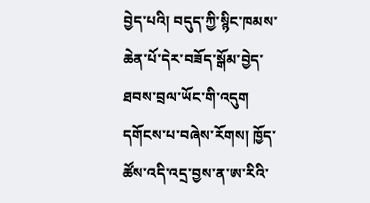བྱེད་པའི། བདུད་ཀྱི་སྙིང་ཁམས་ཆེན་པོ་དེར་བཟོད་སྒོམ་བྱེད་ཐབས་བྲལ་ཡོང་གི་འདུག དགོངས་པ་བཞེས་རོགས། ཁྱོད་ཚོས་འདི་འདྲ་བྱས་ན་ཨ་རིའི་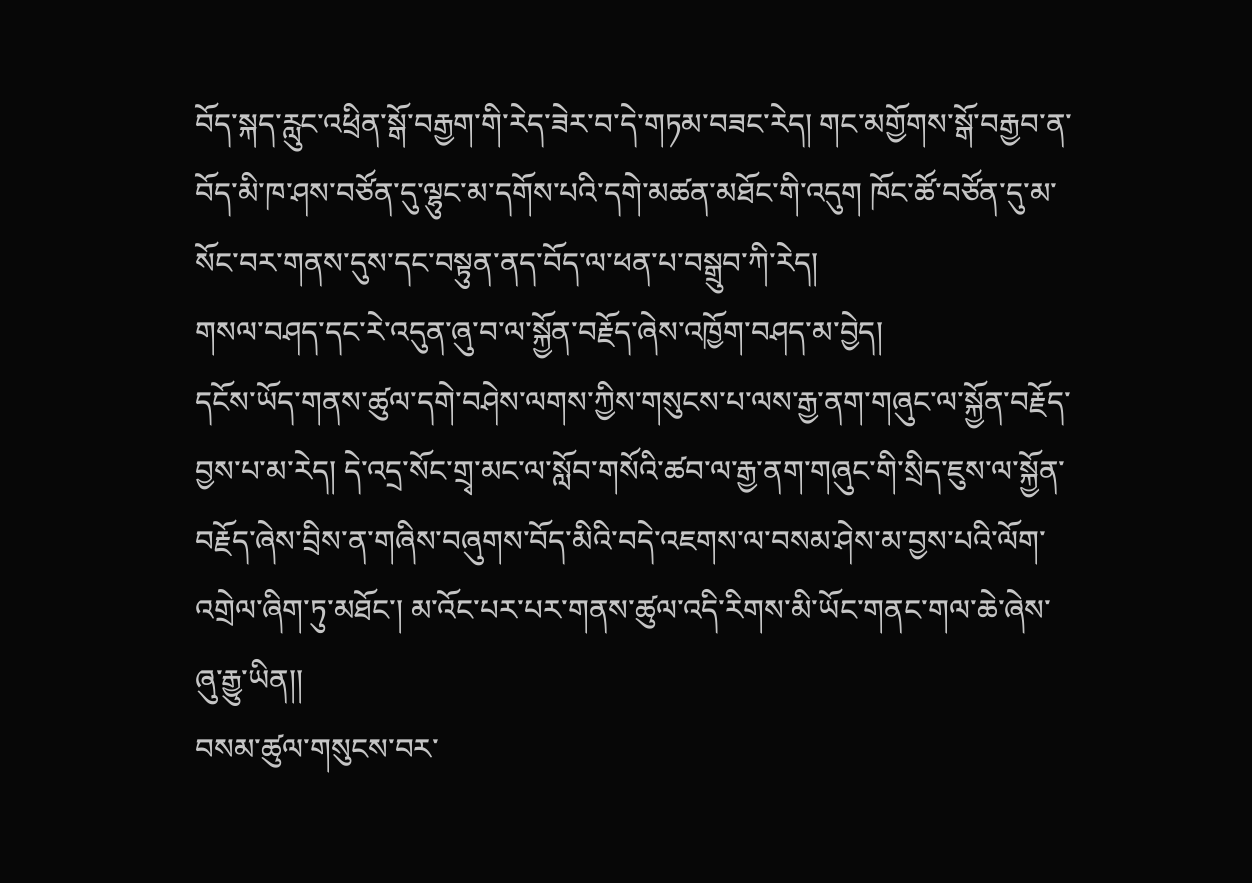བོད་སྐད་རླུང་འཕྲིན་སྒོ་བརྒྱག་གི་རེད་ཟེར་བ་དེ་གཏམ་བཟང་རེད། གང་མགྱོགས་སྒོ་བརྒྱབ་ན་བོད་མི་ཁ་ཤས་བཙོན་དུ་ལྷུང་མ་དགོས་པའི་དགེ་མཚན་མཐོང་གི་འདུག ཁོང་ཚོ་བཙོན་དུ་མ་སོང་བར་གནས་དུས་དང་བསྟུན་ནད་བོད་ལ་ཕན་པ་བསྒྲུབ་ཀི་རེད།
གསལ་བཤད་དང་རེ་འདུན་ཞུ་བ་ལ་སྐྱོན་བརྗོད་ཞེས་འཁྱོག་བཤད་མ་བྱེད།
དངོས་ཡོད་གནས་ཚུལ་དགེ་བཤེས་ལགས་ཀྱིས་གསུངས་པ་ལས་རྒྱ་ནག་གཞུང་ལ་སྐྱོན་བརྗོད་བྱས་པ་མ་རེད། དེ་འདྲ་སོང་གྲྭ་མང་ལ་སློབ་གསོའི་ཚབ་ལ་རྒྱ་ནག་གཞུང་གི་སྲིད་ཇུས་ལ་སྐྱོན་བརྗོད་ཞེས་བྲིས་ན་གཞིས་བཞུགས་བོད་མིའི་བདེ་འཇགས་ལ་བསམ་ཤེས་མ་བྱས་པའི་ལོག་འགྲེལ་ཞིག་ཏུ་མཐོང་། མ་འོང་པར་པར་གནས་ཚུལ་འདི་རིགས་མི་ཡོང་གནང་གལ་ཆེ་ཞེས་ཞུ་རྒྱུ་ཡིན།།
བསམ་ཚུལ་གསུངས་བར་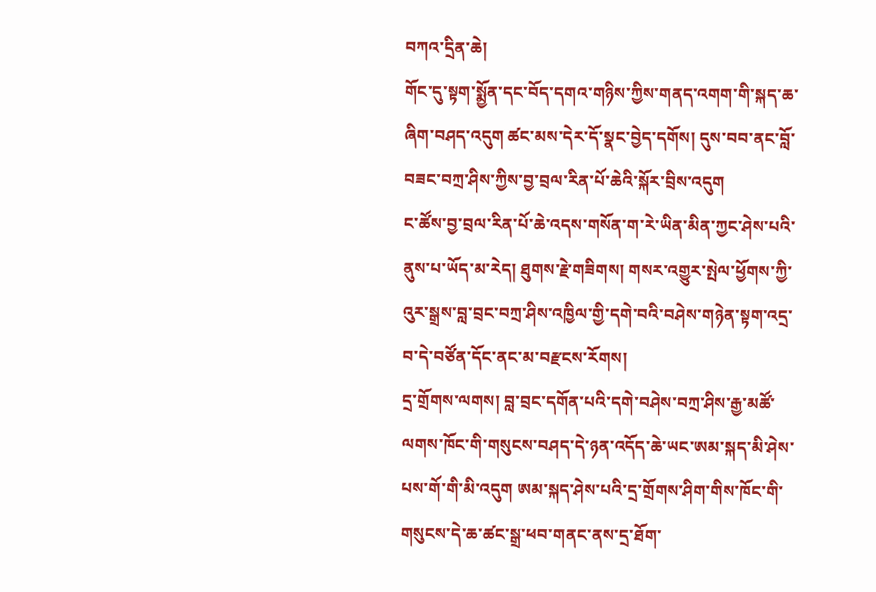བཀའ་དྲིན་ཆེ།
གོང་དུ་སྟག་སྨྱོན་དང་བོད་དགའ་གཉིས་ཀྱིས་གནད་འགག་གི་སྐད་ཆ་ཞིག་བཤད་འདུག ཚང་མས་དེར་དོ་སྣང་བྱེད་དགོས། དུས་བབ་ནང་བློ་བཟང་བཀྲ་ཤིས་ཀྱིས་བྱ་བྲལ་རིན་པོ་ཆེའི་སྐོར་བྲིས་འདུག
ང་ཚོས་བྱ་བྲལ་རིན་པོ་ཆེ་འདས་གསོན་ག་རེ་ཡིན་མིན་ཀྱང་ཤེས་པའི་ནུས་པ་ཡོད་མ་རེད། ཐུགས་རྗེ་གཟིགས། གསར་འགྱུར་སྤེལ་ཕྱོགས་ཀྱི་འུར་སྒྲས་བླ་བྲང་བཀྲ་ཤིས་འཁྱིལ་གྱི་དགེ་བའི་བཤེས་གཉེན་སྟག་འདྲ་བ་དེ་བཙོན་དོང་ནང་མ་བརྫངས་རོགས།
དྲ་གྲོགས་ལགས། བླ་བྲང་དགོན་པའི་དགེ་བཤེས་བཀྲ་ཤིས་རྒྱ་མཚོ་ལགས་ཁོང་གི་གསུངས་བཤད་དེ་ཉན་འདོད་ཆེ་ཡང་ཨམ་སྐད་མི་ཤེས་པས་གོ་གི་མི་འདུག ཨམ་སྐད་ཤེས་པའི་དྲ་གྲོགས་ཤིག་གིས་ཁོང་གི་གསུངས་དེ་ཆ་ཚང་སྒྲ་ཕབ་གནང་ནས་དྲ་ཐོག་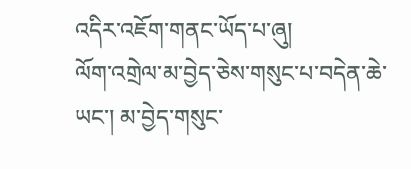འདིར་འཇོག་གནང་ཡོད་པ་ཞུ།
ལོག་འགྲེལ་མ་བྱེད་ཅེས་གསུང་པ་བདེན་ཆེ་ཡང་། མ་བྱེད་གསུང་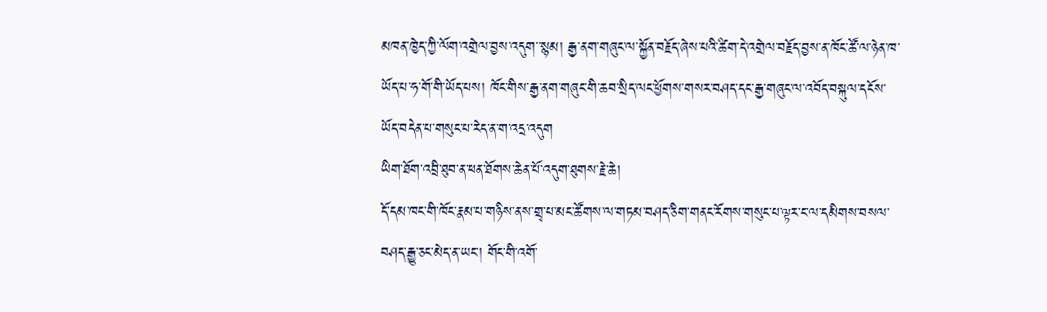མཁན་ཁྱེད་ཀྱི་ལོག་འགྲེལ་བྱས་འདུག་་སྙམ། རྒྱ་ནག་གཞུང་ལ་སྐྱོན་བརྗོད་ཞེས་པའི་ཚིག་དེ་འགྲེལ་བརྗོད་བྱས་ན་ཁོང་ཚོ་ལ་ཉེན་ཁ་ཡོད་པ་ཧ་གོ་གི་ཡོད་པས། ཁོང་གིས་རྒྱ་ནག་གཞུང་གི་ཆབ་སྲིད་ལང་ཕྱོགས་གསར་བཤད་དང་རྒྱ་གཞུང་ལ་འབོད་བསྐུལ་དངོས་ཡོད་བདེན་པ་གསུང་པ་རེད་ན་ག་འདྲ་འདུག
ཡིག་ཐོག་འབྲི་ཐུབ་ན་ཕན་ཐོགས་ཆེན་པོ་འདུག་ཐུགས་རྗེ་ཆེ།
དོ་དམ་ཁང་གི་ཁོང་རྣམ་པ་གཉིས་ནས་གྲྭ་པ་མང་ཚོགས་ལ་གཏམ་བཤད་ཅིག་གནང་རོགས་གསུང་པ་ལྟར་ང་ལ་དམིགས་བསལ་བཤད་རྒྱུ་ཅང་མེད་ན་ཡང་། གོང་གི་འགོ་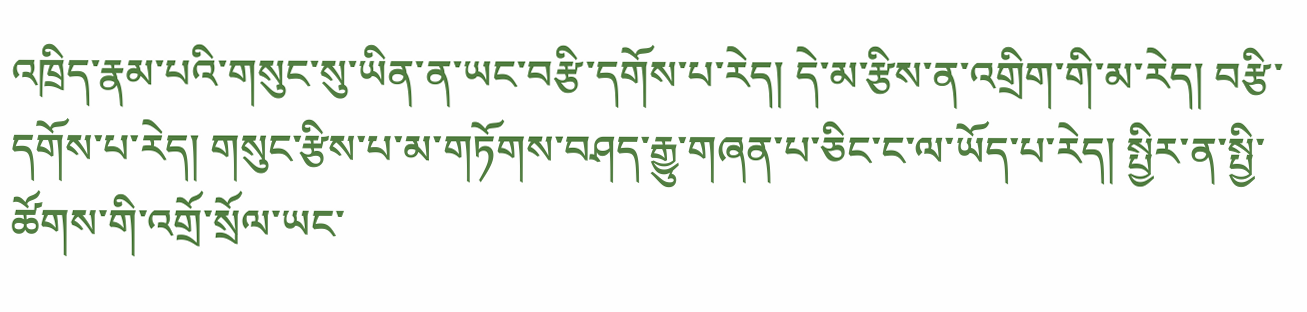འཁྲིད་རྣམ་པའི་གསུང་སུ་ཡིན་ན་ཡང་བརྩི་དགོས་པ་རེད། དེ་མ་རྩིས་ན་འགྲིག་གི་མ་རེད། བརྩི་དགོས་པ་རེད། གསུང་རྩིས་པ་མ་གཏོགས་བཤད་རྒྱུ་གཞན་པ་ཅིང་ང་ལ་ཡོད་པ་རེད། སྤྱིར་ན་སྤྱི་ཚོགས་གི་འགྲོ་སྲོལ་ཡང་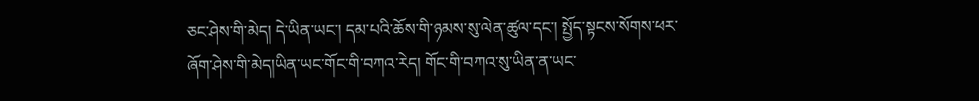ཅང་ཤེས་གི་མེད། དེ་ཡིན་ཡང་། དམ་པའི་ཆོས་གི་ཉམས་སུ་ལེན་ཚུལ་དང་། སྤྱོད་སྟངས་སོགས་ཕར་ཞོག་ཤེས་གི་མེད།ཡིན་ཡང་གོང་གི་བཀའ་རེད། གོང་གི་བཀའ་སུ་ཡིན་ན་ཡང་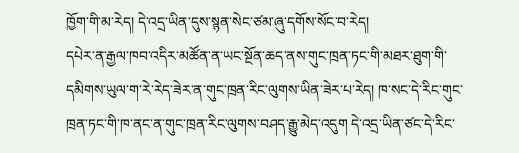ཁྱོག་གི་མ་རེད། དེ་འདྲ་ཡིན་དུས་སྙན་སེང་ཙམ་ཞུ་དགོས་སོང་བ་རེད།
དཔེར་ན་རྒྱལ་ཁབ་འདིར་མཚོན་ན་ཡང་སྔོན་ཆད་ནས་གུང་ཁྲན་ཏང་གི་མཐར་ཐུག་གི་དམིགས་ཡུལ་ག་རེ་རེད་ཟེར་ན་གུང་ཁྲན་རིང་ལུགས་ཡིན་ཟེར་པ་རེད། ཁ་སང་དེ་རིང་གུང་ཁྲན་ཏང་གི་ཁ་ནང་ན་གུང་ཁྲན་རིང་ལུགས་བཤད་རྒྱུ་མེད་འདུག དེ་འདྲ་ཡིན་ཙང་དེ་རིང་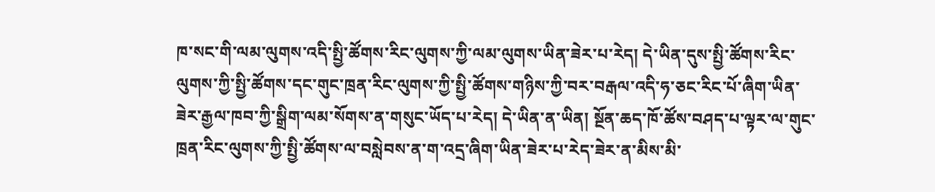ཁ་སང་གི་ལམ་ལུགས་འདི་སྤྱི་ཚོགས་རིང་ལུགས་ཀྱི་ལམ་ལུགས་ཡིན་ཟེར་པ་རེད། དེ་ཡིན་དུས་སྤྱི་ཚོགས་རིང་ལུགས་ཀྱི་སྤྱི་ཚོགས་དང་གུང་ཁྲན་རིང་ལུགས་ཀྱི་སྤྱི་ཚོགས་གཉིས་ཀྱི་བར་བརྒལ་འདི་ཧ་ཅང་རིང་པོ་ཞིག་ཡིན་ཟེར་རྒྱལ་ཁབ་ཀྱི་སྒྲིག་ལམ་སོགས་ན་གསུང་ཡོད་པ་རེད། དེ་ཡིན་ན་ཡིན། སྔོན་ཆད་ཁོ་ཚོས་བཤད་པ་ལྟར་ལ་གུང་ཁྲན་རིང་ལུགས་ཀྱི་སྤྱི་ཚོགས་ལ་བསླེབས་ན་ག་འདྲ་ཞིག་ཡིན་ཟེར་པ་རེད་ཟེར་ན་མིས་མི་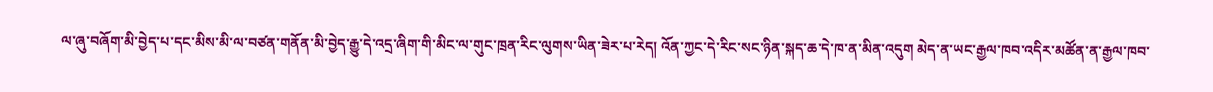ལ་ཞུ་བཞོག་མི་བྱེད་པ་དང་མིས་མི་ལ་བཙན་གནོན་མི་བྱེད་རྒྱུ་དེ་འདྲ་ཞིག་གི་མིང་ལ་གུང་ཁྲན་རིང་ལུགས་ཡིན་ཟེར་པ་རེད། འོན་ཀྱང་དེ་རིང་སང་ཉིན་སྐད་ཆ་དེ་ཁ་ན་མིན་འདུག མེད་ན་ཡང་རྒྱལ་ཁབ་འདིར་མཚོན་ན་རྒྱལ་ཁབ་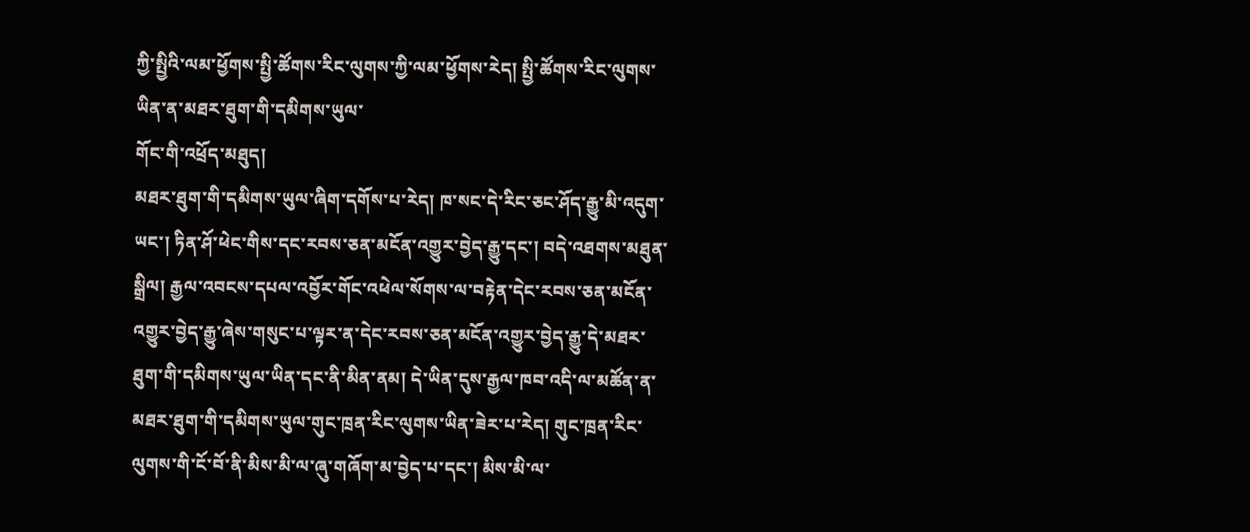ཀྱི་སྤྱིའི་ལམ་ཕྱོགས་སྤྱི་ཚོགས་རིང་ལུགས་ཀྱི་ལམ་ཕྱོགས་རེད། སྤྱི་ཚོགས་རིང་ལུགས་ཡིན་ན་མཐར་ཐུག་གི་དམིགས་ཡུལ་
གོང་གི་འཕྲོད་མཐུད།
མཐར་ཐུག་གི་དམིགས་ཡུལ་ཞིག་དགོས་པ་རེད། ཁ་སང་དེ་རིང་ཅང་ཤོད་རྒྱུ་མི་འདུག་ཡང་། ཏིན་ཤོ་ཕེང་གིས་དང་རབས་ཅན་མངོན་འགྱུར་བྱེད་རྒྱུ་དང་། བདེ་འཐགས་མཐུན་སྒྲིལ། རྒྱལ་འབངས་དཔལ་འབྱོར་གོང་འཕེལ་སོགས་ལ་བརྟེན་དེང་རབས་ཅན་མངོན་འགྱུར་བྱེད་རྒྱུ་ཞེས་གསུང་པ་ལྟར་ན་དེང་རབས་ཅན་མངོན་འགྱུར་བྱེད་རྒྱུ་དེ་མཐར་ཐུག་གི་དམིགས་ཡུལ་ཡིན་དང་ནི་མིན་ནམ། དེ་ཡིན་དུས་རྒྱལ་ཁབ་འདི་ལ་མཚོན་ན་མཐར་ཐུག་གི་དམིགས་ཡུལ་གུང་ཁྲན་རིང་ལུགས་ཡིན་ཟེར་པ་རེད། གུང་ཁྲན་རིང་ལུགས་གི་ངོ་བོ་ནི་མིས་མི་ལ་ཞུ་གཞོག་མ་བྱེད་པ་དང་། མིས་མི་ལ་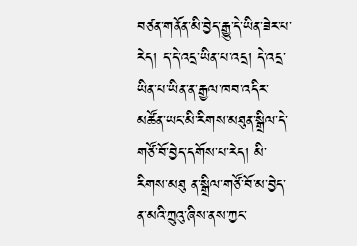བཙན་གནོན་མི་བྱེད་རྒྱུ་དེ་ཡིན་ཟེར་པ་རེད། ད་དེ་འདྲ་ཡིན་པ་འདྲ། དེ་འདྲ་ཡིན་པ་ཡིན་ན་རྒྱལ་ཁབ་འདིར་མཚོན་ཡང་མི་རིགས་མཐུན་སྒྲིལ་དེ་གཙོ་བོ་བྱེད་དགོས་པ་རེད། མི་རིགས་མཐུ ན་སྒྲིལ་གཙོ་བོ་མ་བྱེད་ན་མའི་ཀྲུའུ་ཞིས་ནས་ཀྱང་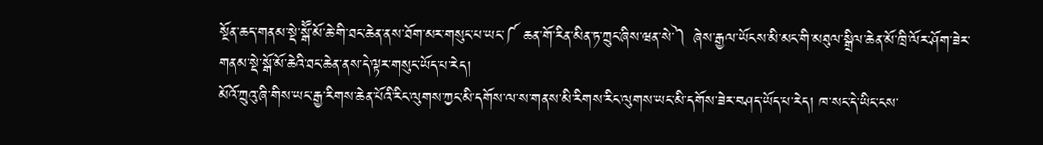སྔོན་ཆད་གནམ་སྡེ་སྒཽ་མོ་ཆེ་གི་ཐང་ཆེན་ནས་ཐོག་མར་གསུང་པ་ཡང་༼ ཆན་གོ་རིན་མིན་ཏ་ཀྲུང་ཞིས་ཝན་སེ་༽ ཞེས་རྒྱལ་ཡོངས་མི་མང་གི་མཐུལ་སྒྲིལ་ཆེན་མོ་ཁྲི་ལོར་ཤོག་ཟེར་གནམ་སྡེ་སྒོ་མོ་ཆེའི་ཐང་ཆེན་ནས་དེ་ལྟར་གསུང་ཡོད་པ་རེད།
མོའོ་ཀྲུའུ་ཞི་གིས་ཡང་རྒྱ་རིགས་ཆེན་པོའི་རིང་ལུགས་ཀྱང་མི་དགོས་ལ་ས་གནས་མི་རིགས་རིང་ལུགས་ཡང་མི་དགོས་ཟེར་བཤད་ཡོད་པ་རེད། ཁ་སང་དེ་ཡིང་ངས་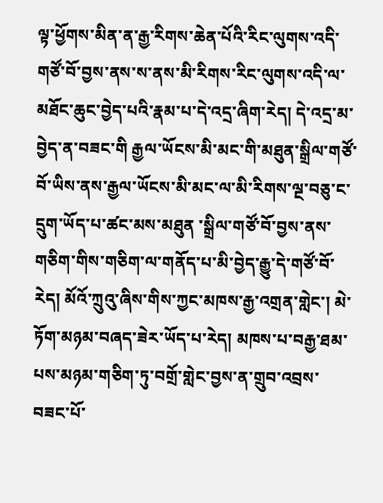ལྟ་ཕྱོགས་མིན་ན་རྒྱ་རིགས་ཆེན་པོའི་རིང་ལུགས་འདི་གཙོ་བོ་བྱས་ནས་ས་ནས་མི་རིགས་རིང་ལུགས་འདི་ལ་མཐོང་ཆུང་བྱེད་པའི་རྣམ་པ་དེ་འདྲ་ཞིག་རེད། དེ་འདྲ་མ་བྱེད་ན་བཟང་གི རྒྱལ་ཡོངས་མི་མང་གི་མཐུན་སྒྲིལ་གཙོ་བོ་ཡིས་ནས་རྒྱལ་ཡོངས་མི་མང་ལ་མི་རིགས་ལྔ་བཅུ་ང་དྲུག་ཡོད་པ་ཚང་མས་མཐུན ་སྒྲིལ་གཙོ་བོ་བྱས་ནས་གཅིག་གིས་གཅིག་ལ་གནོད་པ་མི་བྱེད་རྒྱུ་དེ་གཙོ་བོ་རེད། མོའོ་ཀྲུའུ་ཞིས་གིས་ཀྱང་མཁས་རྒྱ་འགྲན་གླེང་། མེ་ཏོག་མཉམ་བཞད་ཟེར་ཡོད་པ་རེད། མཁས་པ་བརྒྱ་ཐམ་པས་མཉམ་གཅིག་ཏུ་བགྲོ་གླེང་བྱས་ན་གྲུབ་འབྲས་བཟང་པོ་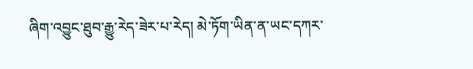ཞིག་འབྱུང་ཐུབ་རྒྱུ་རེད་ཟེར་པ་རེད། མེ་ཏོག་ཡིན་ན་ཡང་དཀར་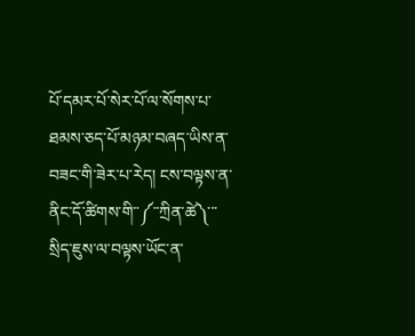པོ་དམར་པོ་སེར་པོ་ལ་སོགས་པ་ཐམས་ཅད་པོ་མཉམ་བཞད་ཡིས་ན་བཟང་གི་ཟེར་པ་རེད། ངས་བལྟས་ན་ནིང་དོ་ཚིགས་གི་་༼་་ཀྲིན་ཚེ༽་་་སྲིད་ཇུས་ལ་བལྟས་ཡོང་ན་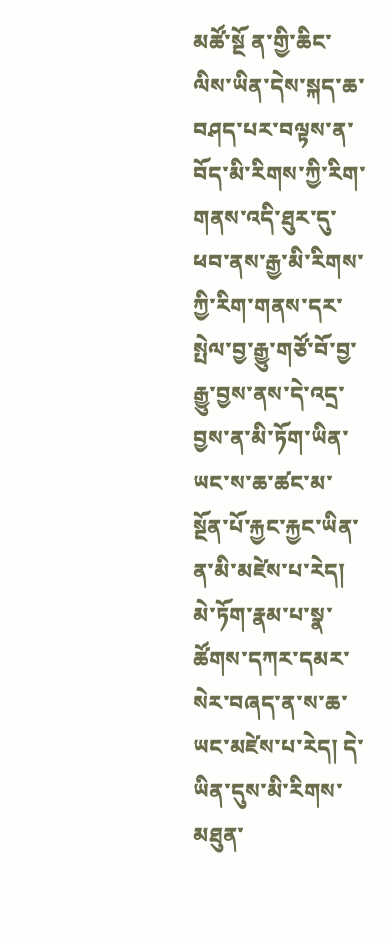མཚོ་སྔོ ན་གྱི་ཆིང་ལིས་ཡིན་དེས་སྐད་ཆ་བཤད་པར་བལྟས་ན་བོད་མི་རིགས་ཀྱི་རིག་གནས་འདི་ཐུར་དུ་ཕབ་ནས་རྒྱ་མི་རིགས་ཀྱི་རིག་གནས་དར་སྤེལ་བྱ་རྒྱུ་གཙོ་བོ་བྱ་རྒྱུ་བྱས་ནས་དེ་འདྲ་བྱས་ན་མི་ཏོག་ཡིན་ཡང་ས་ཆ་ཚང་མ་སྔོན་པོ་རྐྱང་རྐྱང་ཡིན་ན་མི་མཛེས་པ་རེད། མེ་ཏོག་རྣམ་པ་སྣ་ཚོགས་དཀར་དམར་སེར་བཞད་ན་ས་ཆ་ཡང་མཛེས་པ་རེད། དེ་ཡིན་དུས་མི་རིགས་མཐུན་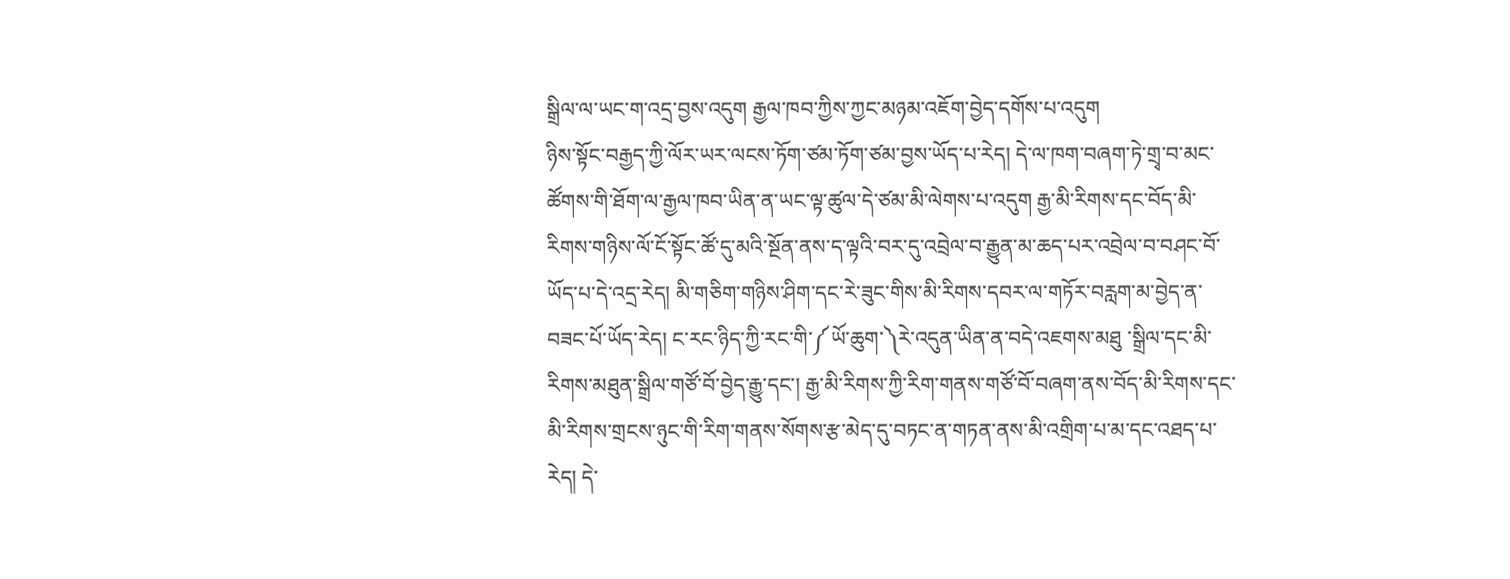སྒྲིལ་ལ་ཡང་ག་འདྲ་བྱས་འདུག རྒྱལ་ཁབ་ཀྱིས་ཀྱང་མཉམ་འཇོག་བྱེད་དགོས་པ་འདུག
ཉིས་སྟོང་བརྒྱད་ཀྱི་ལོར་ཡར་ལངས་ཏོག་ཙམ་ཏོག་ཙམ་བྱས་ཡོད་པ་རེད། དེ་ལ་ཁག་བཞག་ཏེ་གྲྭ་བ་མང་ཚོགས་གི་ཐོག་ལ་རྒྱལ་ཁབ་ཡིན་ན་ཡང་ལྟ་ཚུལ་དེ་ཙམ་མི་ལེགས་པ་འདུག རྒྱ་མི་རིགས་དང་བོད་མི་རིགས་གཉིས་ལོ་ངོ་སྟོང་ཚོ་དུ་མའི་སྔོན་ནས་ད་ལྟའི་བར་དུ་འབྲེལ་བ་རྒྱུན་མ་ཆད་པར་འབྲེལ་བ་བཤང་བོ་ཡོད་པ་དེ་འདྲ་རེད། མི་གཅིག་གཉིས་ཤིག་དང་རེ་ཟུང་གིས་མི་རིགས་དབར་ལ་གཏོར་བརླག་མ་བྱེད་ན་བཟང་པོ་ཡོད་རེད། ང་རང་ཉིད་ཀྱི་རང་གི་༼ཡོ་ཆུག་༽རེ་འདུན་ཡིན་ན་བདེ་འཇགས་མཐུ ་སྒྲིལ་དང་མི་རིགས་མཐུན་སྒྲིལ་གཙོ་བོ་བྱེད་རྒྱུ་དང་། རྒྱ་མི་རིགས་ཀྱི་རིག་གནས་གཙོ་བོ་བཞག་ནས་བོད་མི་རིགས་དང་མི་རིགས་གྲངས་ཉུང་གི་རིག་གནས་སོགས་རྩ་མེད་དུ་བཏང་ན་གཏན་ནས་མི་འགྲིག་པ་མ་དང་འཐད་པ་རེད། དེ་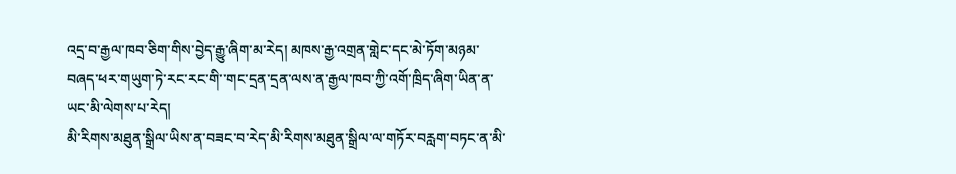འདྲ་བ་རྒྱལ་ཁབ་ཅིག་གིས་བྱེད་རྒྱུ་ཞིག་མ་རེད། མཁས་རྒྱ་འགྲན་གླེང་དང་མེ་ཏོག་མཉམ་བཞད་ཕར་གཡུག་ཏེ་རང་རང་གི་་གང་དྲན་དྲན་ལས་ན་རྒྱལ་ཁབ་ཀྱི་འགོ་ཁྲིད་ཞིག་ཡིན་ན་ཡང་མི་ལེགས་པ་རེད།
མི་རིགས་མཐུན་སྒྲིལ་ཡིས་ན་བཟང་བ་རེད་མི་རིགས་མཐུན་སྒྲིལ་ལ་གཏོར་བརླག་བཏང་ན་མི་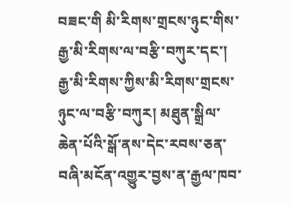བཟང་གི མི་རིགས་གྲངས་ཉུང་གིས་རྒྱ་མི་རིགས་ལ་བརྩི་བཀུར་དང་། རྒྱ་མི་རིགས་ཀྱིས་མི་རིགས་གྲངས་ཉུང་ལ་བརྩི་བཀུར། མཐུན་སྒྲིལ་ཆེན་པོའི་སྒོ་ནས་དེང་རབས་ཅན་བཞི་མངོན་འགྱུར་བྱས་ན་རྒྱལ་ཁབ་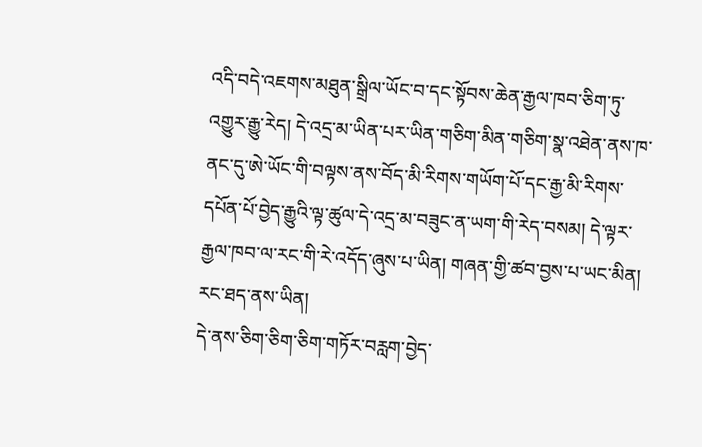འདི་བདེ་འཇགས་མཐུན་སྒྲིལ་ཡོང་བ་དང་སྟོབས་ཆེན་རྒྱལ་ཁབ་ཅིག་ཏུ་འགྱུར་རྒྱུ་རེད། དེ་འདྲ་མ་ཡིན་པར་ཡིན་གཅིག་མིན་གཅིག་སྣ་འཐེན་ནས་ཁ་ནང་དུ་ཨེ་ཡོང་གི་བལྟས་ནས་བོད་མི་རིགས་གཡོག་པོ་དང་རྒྱ་མི་རིགས་དཔོན་པོ་བྱེད་རྒྱུའི་ལྟ་ཚུལ་དེ་འདྲ་མ་བཟུང་ན་ཡག་གི་རེད་བསམ། དེ་ལྟར་རྒྱལ་ཁབ་ལ་རང་གི་རེ་འདོད་ཞུས་པ་ཡིན། གཞན་གྱི་ཚབ་བྱས་པ་ཡང་མིན། རང་ཐད་ནས་ཡིན།
དེ་ནས་ཅིག་ཅིག་ཅིག་གཏོར་བརླག་བྱེད་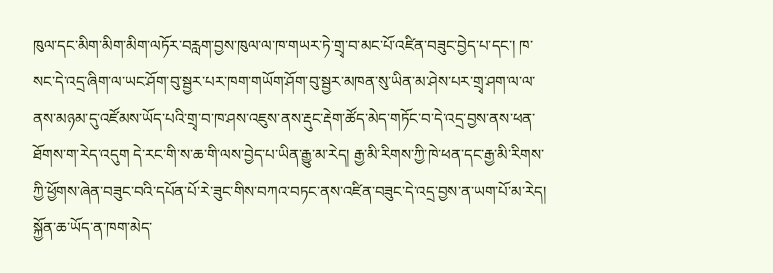ཁུལ་དང་མིག་མིག་མིག་ལཏོར་བརླག་བྱས་ཁུལ་ལ་ཁ་གཡར་ཏེ་གྲྭ་བ་མང་པོ་འཛིན་བཟུང་བྱེད་པ་དང་། ཁ་སང་དེ་འདྲ་ཞིག་ལ་ཡང་ཤོག་བུ་སྦྱར་པར་ཁག་གཡོག་ཤོག་བུ་སྦྱར་མཁན་སུ་ཡིན་མ་ཤེས་པར་གྲྭ་ཤག་ལ་ལ་ནས་མཉམ་དུ་འཛོམས་ཡོད་པའི་གྲྭ་བ་ཁ་ཤས་འཇུས་ནས་རྡུང་རྡེག་ཚོད་མེད་གཏོང་བ་དེ་འདྲ་བྱས་ནས་ཕན་ཐོགས་ག་རེད་འདུག དེ་རང་གི་ས་ཆ་གི་ལས་བྱེད་པ་ཡིན་རྒྱུ་མ་རེད། རྒྱ་མི་རིགས་ཀྱི་ཁེ་ཕན་དང་རྒྱ་མི་རིགས་ཀྱི་ཕྱོགས་ཞེན་བཟུང་བའི་དཔོན་པོ་རེ་ཟུང་གིས་བཀའ་བཏང་ནས་འཛིན་བཟུང་དེ་འདྲ་བྱས་ན་ཡག་པོ་མ་རེད། སྐྱོན་ཆ་ཡོད་ན་ཁག་མེད་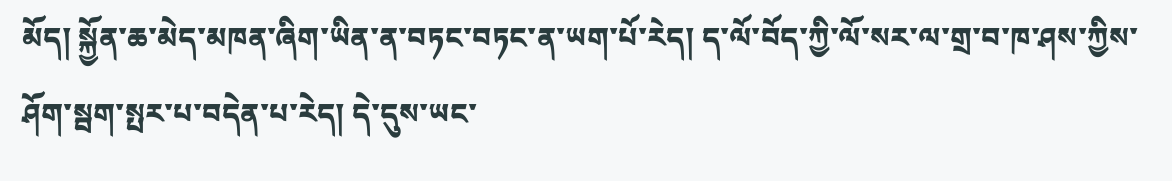མོད། སྐྱོན་ཆ་མེད་མཁན་ཞིག་ཡིན་ན་བཏང་བཏང་ན་ཡག་པོ་རེད། ད་ལོ་བོད་ཀྱི་ལོ་སར་ལ་གྲ་བ་ཁ་ཤས་ཀྱིས་ཤོག་སྦག་སྤར་པ་བདེན་པ་རེད། དེ་དུས་ཡང་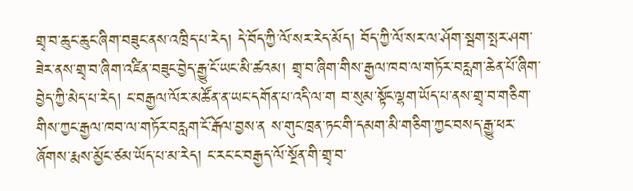གྲྭ་བ་ཆུང་ཆུང་ཞིག་བཟུང་ནས་འཁྲིད་པ་རེད། དེ་བོད་ཀྱི་ལོ་སར་རེད་མོད། བོད་ཀྱི་ལོ་སར་ལ་ཤོག་སྦག་སྤར་ཤག་ཟེར་ནས་གྲྭ་བ་ཞིག་འཛིན་བཟུང་བྱེད་རྒྱུ་ངོ་ཡང་མི་ཚའམ། གྲྭ་བ་ཞིག་གིས་རྒྱལ་ཁབ་ལ་གཏོར་བརླག་ཆེན་པོ་ཞིག་བྱེད་ཀྱི་མེད་པ་རེད། ང་བརྒྱལ་ལོར་མཚོན་ན་ཡང་དགོན་པ་འདི་ལ་ག བ་སུམ་སྟོང་ལྷག་ཡོད་པ་ནས་གྲྭ་བ་གཅིག་གིས་ཀྱང་རྒྱལ་ཁབ་ལ་གཏོར་བརླག་ངོ་རྒོལ་བྱས་ན ས་གུང་ཁྲན་ཏང་གི་དམག་མི་གཅིག་ཀྱང་བསད་རྒྱུ་ཕར་ཞོགས་རྨས་མྱོང་ཙམ་ཡོད་པ་མ་རེད། ང་རང་ང་བརྒྱད་ལོ་སྔོན་གི་གྲྭ་བ་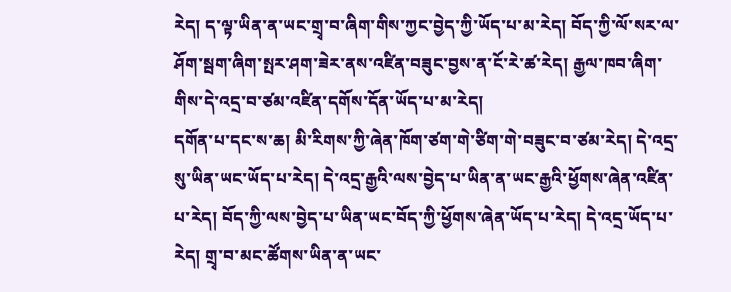རེད། ད་ལྟ་ཡིན་ན་ཡང་གྲྭ་བ་ཞིག་གིས་ཀྱང་བྱེད་ཀྱི་ཡོད་པ་མ་རེད། བོད་ཀྱི་ལོ་སར་ལ་ཤོག་སྦག་ཞིག་སྤར་ཤག་ཟེར་ནས་འཛིན་བཟུང་བྱས་ན་ངོ་རེ་ཚ་རེད། རྒྱལ་ཁབ་ཞིག་གིས་དེ་འདྲ་བ་ཙམ་འཛིན་དགོས་དོན་ཡོད་པ་མ་རེད།
དགོན་པ་དང་ས་ཆ། མི་རིགས་ཀྱི་ཞེན་ཁོག་ཙག་གེ་ཙིག་གེ་བཟུང་བ་ཙམ་རེད། དེ་འདྲ་སུ་ཡིན་ཡང་ཡོད་པ་རེད། དེ་འདྲ་རྒྱའི་ལས་བྱེད་པ་ཡིན་ན་ཡང་རྒྱའི་ཕྱོགས་ཞེན་འཛིན་པ་རེད། བོད་ཀྱི་ལས་བྱེད་པ་ཡིན་ཡང་བོད་ཀྱི་ཕྱོགས་ཞེན་ཡོད་པ་རེད། དེ་འདྲ་ཡོད་པ་རེད། གྲྭ་བ་མང་ཚོགས་ཡིན་ན་ཡང་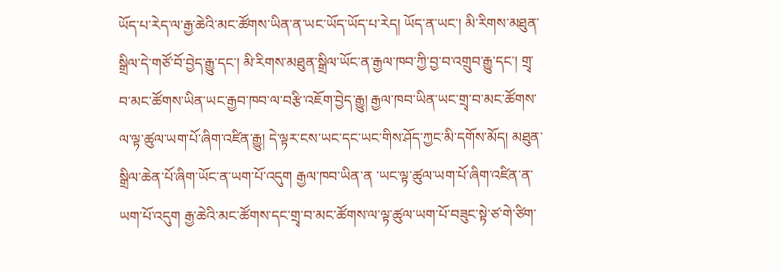ཡོད་པ་རེད་ལ་རྒྱ་ཆེའི་མང་ཚོགས་ཡིན་ན་ཡང་ཡོད་ཡོད་པ་རེད། ཡོད་ན་ཡང་། མི་རིགས་མཐུན་སྒྲིལ་དེ་གཙོ་བོ་བྱེད་རྒྱུ་དང་། མི་རིགས་མཐུན་སྒྲིལ་ཡོང་ན་རྒྱལ་ཁབ་ཀྱི་བྱ་བ་འགྲུབ་རྒྱུ་དང་། གྲྭ་བ་མང་ཚོགས་ཡིན་ཡང་རྒྱབ་ཁབ་ལ་བརྩི་འཇོག་བྱེད་རྒྱུ། རྒྱལ་ཁབ་ཡིན་ཡང་གྲྭ་བ་མང་ཚོགས་ལ་ལྟ་ཚུལ་ཡག་པོ་ཞིག་འཛིན་རྒྱུ། དེ་ལྟར་ངས་ཡང་དང་ཡང་གིས་ཤོད་ཀྱང་མི་དགོས་མོད། མཐུན་སྒྲིལ་ཆེན་པོ་ཞིག་ཡོང་ན་ཡག་པོ་འདུག རྒྱལ་ཁབ་ཡིན་ན ་ཡང་ལྟ་ཚུལ་ཡག་པོ་ཞིག་འཛིན་ན་ཡག་པོ་འདུག རྒྱ་ཆེའི་མང་ཚོགས་དང་གྲྭ་བ་མང་ཚོགས་ལ་ལྟ་ཚུལ་ཡག་པོ་བཟུང་སྟེ་ཙ་གེ་ཙིག་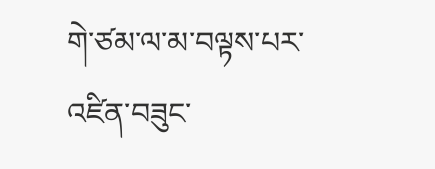གེ་ཙམ་ལ་མ་བལྟས་པར་འཛིན་བཟུང་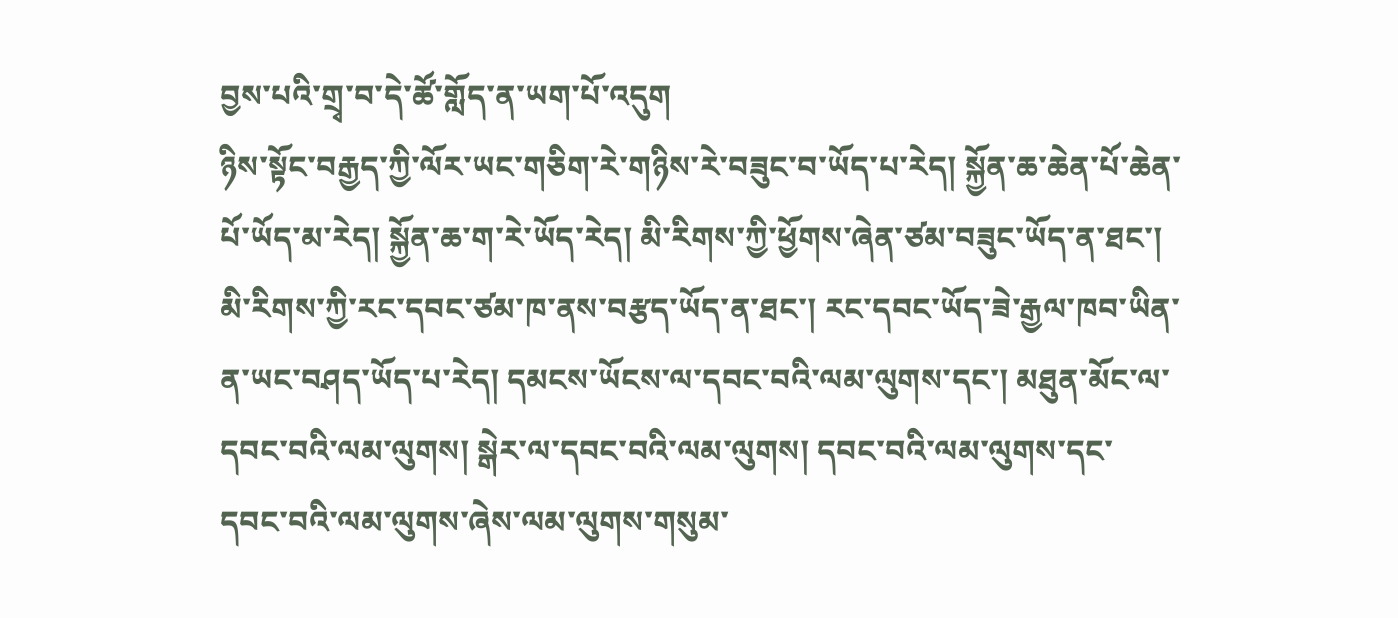བྱས་པའི་གྲྭ་བ་དེ་ཚོ་གློད་ན་ཡག་པོ་འདུག
ཉིས་སྟོང་བརྒྱད་ཀྱི་ལོར་ཡང་གཅིག་རེ་གཉིས་རེ་བཟུང་བ་ཡོད་པ་རེད། སྐྱོན་ཆ་ཆེན་པོ་ཆེན་པོ་ཡོད་མ་རེད། སྐྱོན་ཆ་ག་རེ་ཡོད་རེད། མི་རིགས་ཀྱི་ཕྱོགས་ཞེན་ཙམ་བཟུང་ཡོད་ན་ཐང་། མི་རིགས་ཀྱི་རང་དབང་ཙམ་ཁ་ནས་བརྩད་ཡོད་ན་ཐང་། རང་དབང་ཡོད་ཟེ་རྒྱལ་ཁབ་ཡིན་ན་ཡང་བཤད་ཡོད་པ་རེད། དམངས་ཡོངས་ལ་དབང་བའི་ལམ་ལུགས་དང་། མཐུན་མོང་ལ་དབང་བའི་ལམ་ལུགས། སྒེར་ལ་དབང་བའི་ལམ་ལུགས། དབང་བའི་ལམ་ལུགས་དང་དབང་བའི་ལམ་ལུགས་ཞེས་ལམ་ལུགས་གསུམ་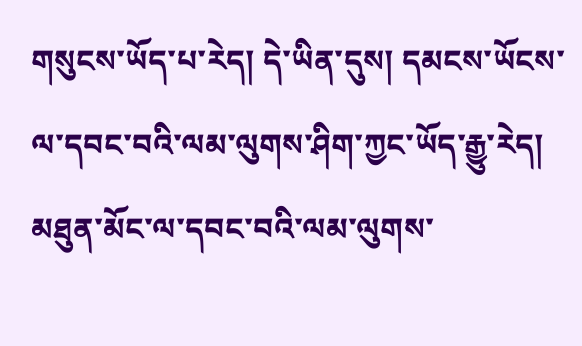གསུངས་ཡོད་པ་རེད། དེ་ཡིན་དུས། དམངས་ཡོངས་ལ་དབང་བའི་ལམ་ལུགས་ཤིག་ཀྱང་ཡོད་རྒྱུ་རེད། མཐུན་མོང་ལ་དབང་བའི་ལམ་ལུགས་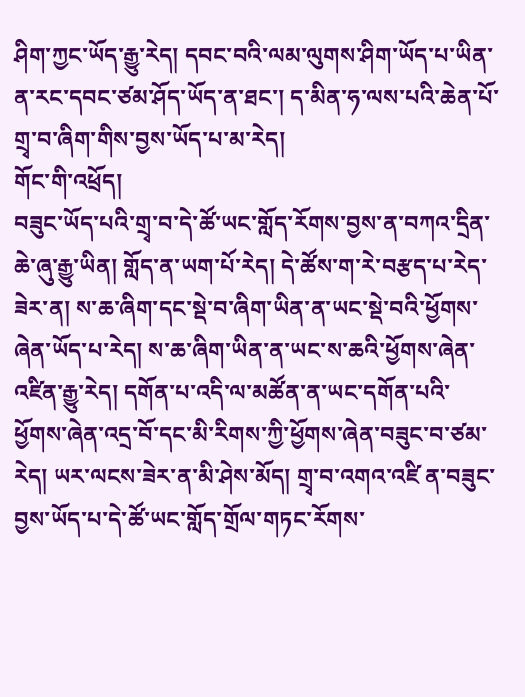ཤིག་ཀྱང་ཡོད་རྒྱུ་རེད། དབང་བའི་ལམ་ལུགས་ཤིག་ཡོད་པ་ཡིན་ན་རང་དབང་ཙམ་ཤོད་ཡོད་ན་ཐང་། ད་མིན་ཧ་ལས་པའི་ཆེན་པོ་གྲྭ་བ་ཞིག་གིས་བྱས་ཡོད་པ་མ་རེད།
གོང་གི་འཕྲོད།
བཟུང་ཡོད་པའི་གྲྭ་བ་དེ་ཚོ་ཡང་གློད་རོགས་བྱས་ན་བཀའ་དྲིན་ཆེ་ཞུ་རྒྱུ་ཡིན། གློད་ན་ཡག་པོ་རེད། དེ་ཚོས་ག་རེ་བརྩད་པ་རེད་ཟེར་ན། ས་ཆ་ཞིག་དང་སྡེ་བ་ཞིག་ཡིན་ན་ཡང་སྡེ་བའི་ཕྱོགས་ཞེན་ཡོད་པ་རེད། ས་ཆ་ཞིག་ཡིན་ན་ཡང་ས་ཆའི་ཕྱོགས་ཞེན་འཛིན་རྒྱུ་རེད། དགོན་པ་འདི་ལ་མཚོན་ན་ཡང་དགོན་པའི་ཕྱོགས་ཞེན་འདྲ་བོ་དང་མི་རིགས་ཀྱི་ཕྱོགས་ཞེན་བཟུང་བ་ཙམ་རེད། ཡར་ལངས་ཟེར་ན་མི་ཤེས་མོད། གྲྭ་བ་འགའ་འཛི ན་བཟུང་བྱས་ཡོད་པ་དེ་ཚོ་ཡང་གློད་གྲོལ་གཏང་རོགས་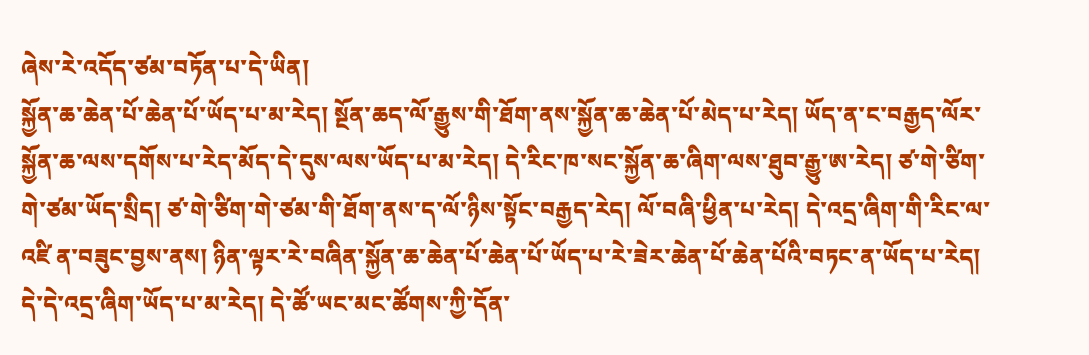ཞེས་རེ་འདོད་ཙམ་བཏོན་པ་དེ་ཡིན།
སྐྱོན་ཆ་ཆེན་པོ་ཆེན་པོ་ཡོད་པ་མ་རེད། སྔོན་ཆད་ལོ་རྒྱུས་གི་ཐོག་ནས་སྐྱོན་ཆ་ཆེན་པོ་མེད་པ་རེད། ཡོད་ན་ང་བརྒྱད་ལོར་སྐྱོན་ཆ་ལས་དགོས་པ་རེད་མོད་དེ་དུས་ལས་ཡོད་པ་མ་རེད། དེ་རིང་ཁ་སང་སྐྱོན་ཆ་ཞིག་ལས་ཐུབ་རྒྱུ་ཨ་རེད། ཙ་གེ་ཙིག་གེ་ཙམ་ཡོད་སྲིད། ཙ་གེ་ཙིག་གེ་ཙམ་གི་ཐོག་ནས་ད་ལོ་ཉིས་སྟོང་བརྒྱད་རེད། ལོ་བཞི་ཕྱིན་པ་རེད། དེ་འདྲ་ཞིག་གི་རིང་ལ་འཛི ན་བཟུང་བྱས་ནས། ཉིན་ལྟར་རེ་བཞིན་སྐྱོན་ཆ་ཆེན་པོ་ཆེན་པོ་ཡོད་པ་རེ་ཟེར་ཆེན་པོ་ཆེན་པོའི་བཏང་ན་ཡོད་པ་རེད། དེ་དེ་འདྲ་ཞིག་ཡོད་པ་མ་རེད། དེ་ཚོ་ཡང་མང་ཚོགས་ཀྱི་དོན་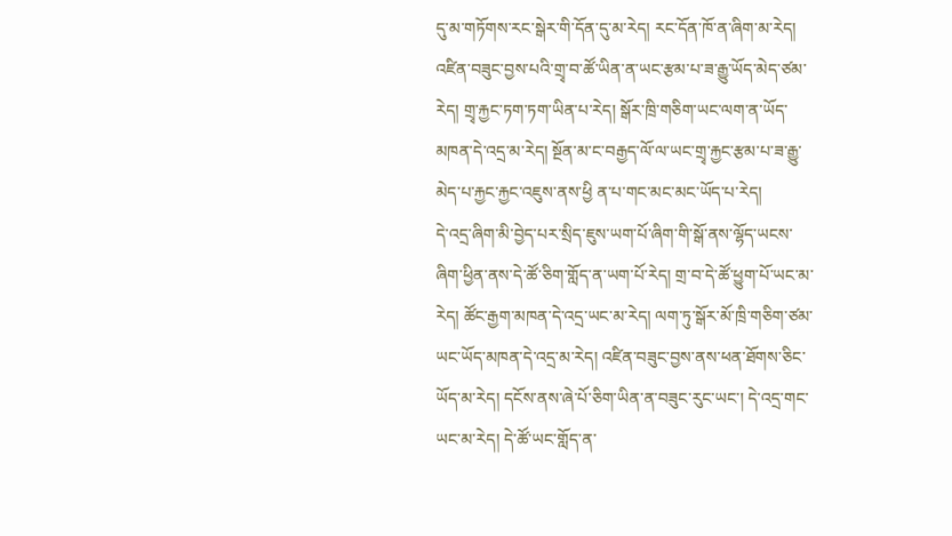དུ་མ་གཏོགས་རང་སྒེར་གི་དོན་དུ་མ་རེད། རང་དོན་ཁོ་ན་ཞིག་མ་རེད། འཛིན་བཟུང་བྱས་པའི་གྲྭ་བ་ཚོ་ཡིན་ན་ཡང་རྩམ་པ་ཟ་རྒྱུ་ཡོད་མེད་ཙམ་རེད། གྲྭ་རྐྱང་ཏག་ཏག་ཡིན་པ་རེད། སྒོར་ཁྲི་གཅིག་ཡང་ལག་ན་ཡོད་མཁན་དེ་འདྲ་མ་རེད། སྔོན་མ་ང་བརྒྱད་ལོ་ལ་ཡང་གྲྭ་རྐྱང་རྩམ་པ་ཟ་རྒྱུ་མེད་པ་རྐྱང་རྐྱང་འཇུས་ནས་ཕྱི ན་པ་གང་མང་མང་ཡོད་པ་རེད།
དེ་འདྲ་ཞིག་མི་བྱེད་པར་སྲིད་ཇུས་ཡག་པོ་ཞིག་གི་སྒོ་ནས་ལྷོད་ཡངས་ཞིག་ཕྱིན་ནས་དེ་ཚོ་ཅིག་གློད་ན་ཡག་པོ་རེད། གྲ་བ་དེ་ཚོ་ཕྱུག་པོ་ཡང་མ་རེད། ཚོང་རྒྱག་མཁན་དེ་འདྲ་ཡང་མ་རེད། ལག་ཏུ་སྒོར་མོ་ཁྲི་གཅིག་ཙམ་ཡང་ཡོད་མཁན་དེ་འདྲ་མ་རེད། འཛིན་བཟུང་བྱས་ནས་ཕན་ཐོགས་ཅིང་ཡོད་མ་རེད། དངོས་ནས་ཞེ་པོ་ཅིག་ཡིན་ན་བཟུང་རུང་ཡང་། དེ་འདྲ་གང་ཡང་མ་རེད། དེ་ཚོ་ཡང་གློད་ན་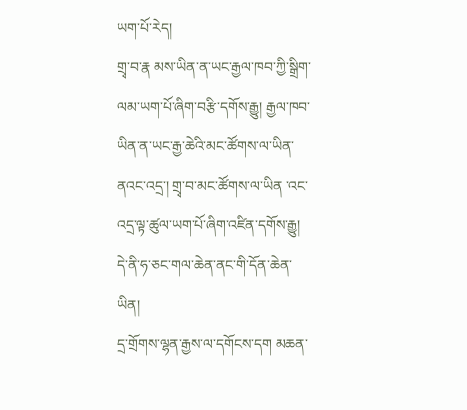ཡག་པོ་རེད།
གྲྭ་བ་རྣ མས་ཡིན་ན་ཡང་རྒྱལ་ཁབ་ཀྱི་སྒྲིག་ལམ་ཡག་པོ་ཞིག་བརྩི་དགོས་རྒྱུ། རྒྱལ་ཁབ་ཡིན་ན་ཡང་རྒྱ་ཆེའི་མང་ཚོགས་ལ་ཡིན་ནའང་འདྲ་། གྲྭ་བ་མང་ཚོགས་ལ་ཡིན ་འང་འདྲ་ལྟ་ཚུལ་ཡག་པོ་ཞིག་འཛིན་དགོས་རྒྱུ། དེ་ནི་ཧ་ཅང་གལ་ཆེན་ནང་གི་དོན་ཆེན་ཡིན།
དྲ་གྲོགས་ལྷན་རྒྱས་ལ་དགོངས་དག མཆན་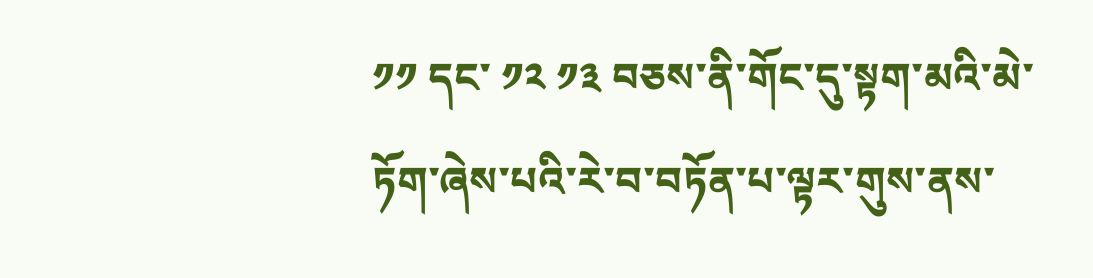༡༡ དང་ ༡༢ ༡༣ བཅས་ནི་གོང་དུ་སྟག་མའི་མེ་ཏོག་ཞེས་པའི་རེ་བ་བཏོན་པ་ལྟར་གུས་ནས་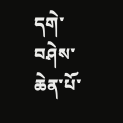དགེ་བཤེས་ཆེན་པོ་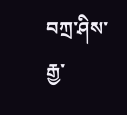བཀྲ་ཤིས་རྒྱ་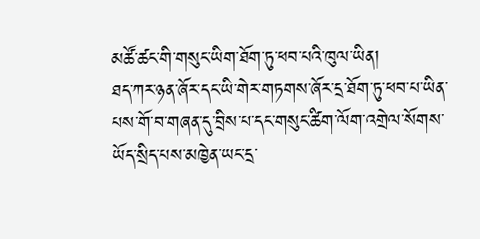མཚོ་ཚང་གི་གསུང་ཡིག་ཐོག་ཏུ་ཕབ་པའི་ཁུལ་ཡིན།
ཐད་ཀར་ཉན་ཞོར་དང་ཡི་གེར་གཏགས་ཞོར་དྲ་ཐོག་ཏུ་ཕབ་པ་ཡིན་པས་གོ་བ་གཞན་དུ་བྲིས་པ་དང་གསུང་ཚིག་ལོག་འགྲེལ་སོགས་ཡོད་སྲིད་པས་མཁྱེན་ཡང་དྲ་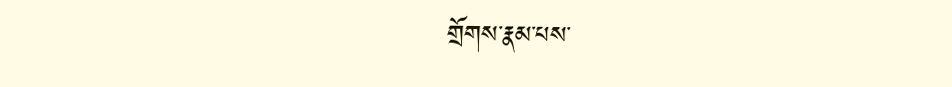གྲོགས་རྣམ་པས་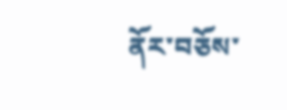ནོར་བཅོས་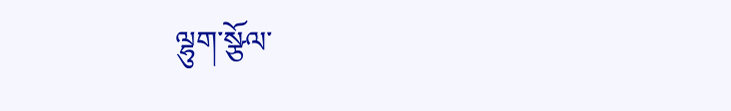ལྷུག་སྩོལ་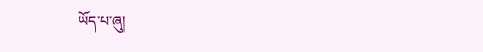ཡོད་པ་ཞུ།